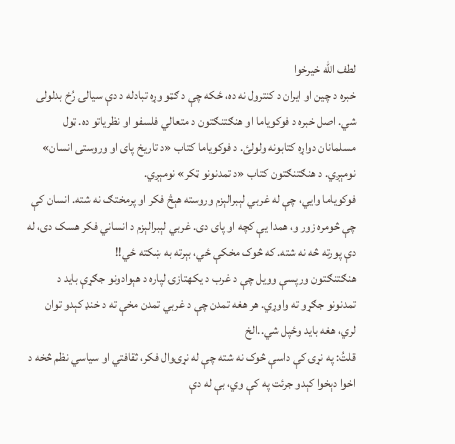لطف الله خیرخوا
خبره د چين او ايران د کنترول نه ده، ځکه چې د ګټو وړه تبادله د دې سيالۍ رُخ بدلولی شي. اصل خبره د فوکوياما او هنګتنګتون د متعالي فلسفو او نظرياتو ده. ټول مسلمانان دواړه کتابونه ولولئ. د فوکوياما کتاب «د تاريخ پای او وروستی انسان» نومېږي. د هنګتنګتون کتاب «د تمدنونو ټکر» نومېږي.
فوکوياما وايي، چې له غربي لېبرالېزم وروسته هېڅ فکر او پرمختګ نه شته. انسان کې چې څومره زور و، همدا يې کچه او پای دی. غربي لېبرالېزم د انساني فکر هسک دی، له دې پورته څه نه شته. که څوک مخکې ځي، بېرته به ښکته ځي!!
هنګتنګتون ورپسې وويل چې د غرب د يکهتازۍ لپاره د هېوادونو جګړې بايد د تمدنونو جګړو ته واوړي. هر هغه تمدن چې د غربي تمدن مخې ته د خنډ کېدو توان لري، هغه بايد وځپل شي..الخ
قلتُ: په نړۍ کې داسې څوک نه شته چې له نړۍوال فکر، ثقافتي او سياسي نظم څخه د اخوا دېخوا کېدو جرئت په کې وي، بې له دې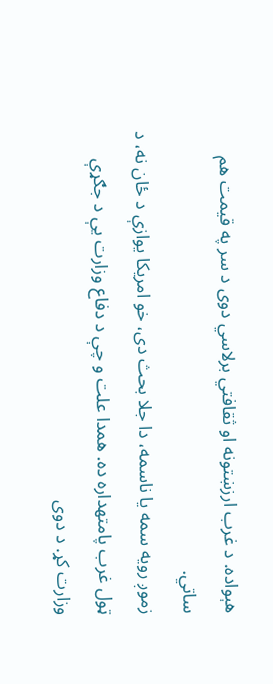هېواده. د غرب ارزښتونه او ثقافتي برلاسي دوی د سر په قيمت هم ساتي.
زموږ رويه سمه يا ناسمه، دا جلا بحث دی، خو امريکا يوازې د ځان نه، د ټول غرب پامتهداره ده. همدا علت و چې د دفاع وزارت يې د جګړې وزارت کړ. د دوی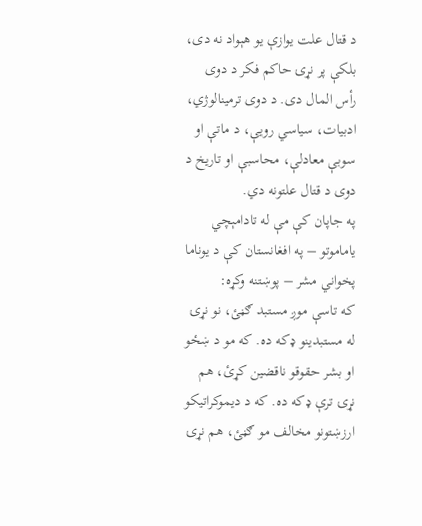د قتال علت يوازې يو هېواد نه دی، بلکې پر نړۍ حاکم فکر د دوی رأس المال دی. د دوی ترمينالوژي، ادبيات، سياسي رويې، د ماتې او سوبې معادلې، محاسبې او تاريخ د دوی د قتال علتونه دي.
په جاپان کې مې له تادامېچي ياماموتو – په افغانستان کې د يوناما پخواني مشر – پوښتنه وکړه:
که تاسې موږ مستبد ګڼئ، نو نړۍ له مستبدينو ډکه ده. که مو د ښځو او بشر حقوقو ناقضين کړئ، هم نړۍ ترې ډکه ده. که د ديموکراتيکو ارزښتونو مخالف مو ګڼئ، هم نړۍ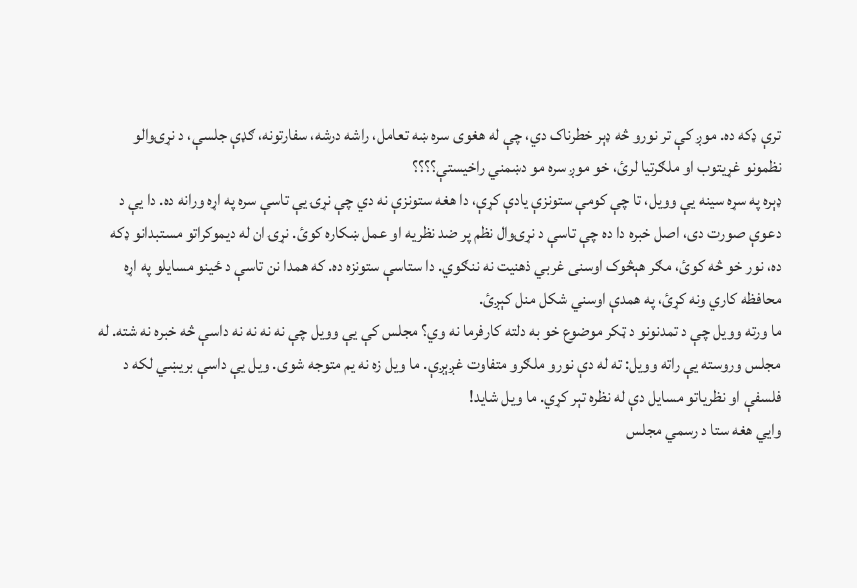ترې ډکه ده. موږ کې تر نورو څه ډېر خطرناک دي، چې له هغوی سره ښه تعامل، راشه درشه، سفارتونه، ګډې جلسې، د نړۍوالو نظمونو غړيتوب او ملګرتيا لرئ، خو موږ سره مو دښمني راخيستې؟؟؟؟
ډېره په سړه سينه يې وويل، تا چې کومې ستونزې يادې کړې، دا هغه ستونزې نه دي چې نړۍ يې تاسې سره په اړه ورانه ده. دا يې د دعوې صورت دی، اصل خبره دا ده چې تاسې د نړۍوال نظم پر ضد نظريه او عمل ښکاره کوئ. نړۍ ان له ديموکراتو مستبدانو ډکه ده، نور خو څه کوئ، مګر هېڅوک اوسنی غربي ذهنيت نه ننګوي. دا ستاسې ستونزه ده. که همدا نن تاسې د ځينو مسايلو په اړه محافظه کاري ونه کړئ، په همدې اوسني شکل منل کېږئ.
ما ورته وويل چې د تمدنونو د ټکر موضوع خو به دلته کارفرما نه وي؟ مجلس کې يې وويل چې نه نه نه نه داسې څه خبره نه شته. له مجلس وروسته يې راته وويل: ته له دې نورو ملګرو متفاوت غږېږې. ما ويل زه نه يم متوجه شوی. ويل يې داسې بريښي لکه د فلسفې او نظرياتو مسايل دې له نظره تېر کړي. ما ويل شايد!
وايي هغه ستا د رسمي مجلس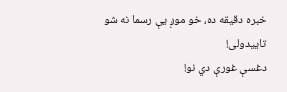خبره دقيقه ده، خو موږ يې رسما نه شو تاييدولی!
دغسې غورې دي نو!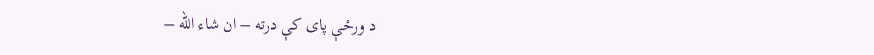د ورځې پای کې درته – ان شاء الله –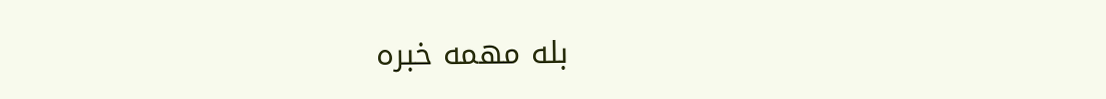بله مهمه خبره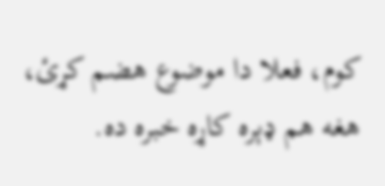کوم، فعلا دا موضوع هضم کړئ، هغه هم ډېره کاړه خبره ده.